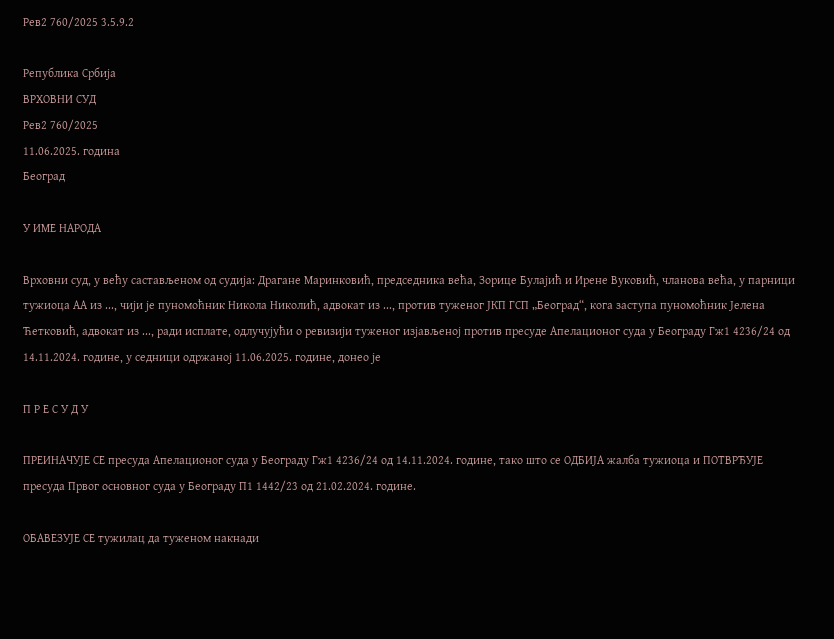Рев2 760/2025 3.5.9.2

Република Србија
ВРХОВНИ СУД
Рев2 760/2025
11.06.2025. година
Београд

У ИМЕ НАРОДА

Врховни суд, у већу састављеном од судија: Драгане Маринковић, председника већа, Зорице Булајић и Ирене Вуковић, чланова већа, у парници тужиоца АА из ..., чији је пуномоћник Никола Николић, адвокат из ..., против туженог ЈКП ГСП „Београд“, кога заступа пуномоћник Јелена Ћетковић, адвокат из ..., ради исплате, одлучујући о ревизији туженог изјављеној против пресуде Апелационог суда у Београду Гж1 4236/24 од 14.11.2024. године, у седници одржаној 11.06.2025. године, донео је

П Р Е С У Д У

ПРЕИНАЧУЈЕ СЕ пресуда Апелационог суда у Београду Гж1 4236/24 од 14.11.2024. године, тако што се ОДБИЈА жалба тужиоца и ПОТВРЂУЈЕ пресуда Првог основног суда у Београду П1 1442/23 од 21.02.2024. године.

ОБАВЕЗУЈЕ СЕ тужилац да туженом накнади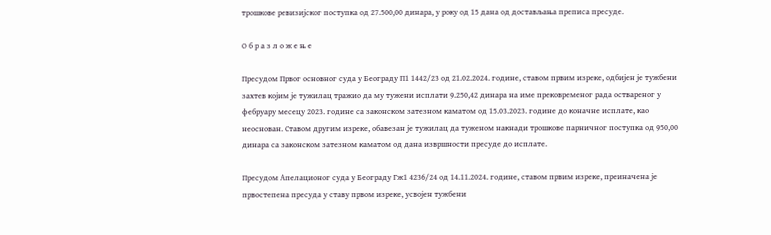трошкове ревизијског поступка од 27.500,00 динара, у року од 15 дана од достављања преписа пресуде.

О б р а з л о ж е њ е

Пресудом Првог основног суда у Београду П1 1442/23 од 21.02.2024. године, ставом првим изреке, одбијен је тужбени захтев којим је тужилац тражио да му тужени исплати 9.250,42 динара на име прековременог рада оствареног у фебруару месецу 2023. године са законском затезном каматом од 15.03.2023. године до коначне исплате, као неоснован. Ставом другим изреке, обавезан је тужилац да туженом накнади трошкове парничног поступка од 950,00 динара са законском затезном каматом од дана извршности пресуде до исплате.

Пресудом Апелационог суда у Београду Гж1 4236/24 од 14.11.2024. године, ставом првим изреке, преиначена је првостепена пресуда у ставу првом изреке, усвојен тужбени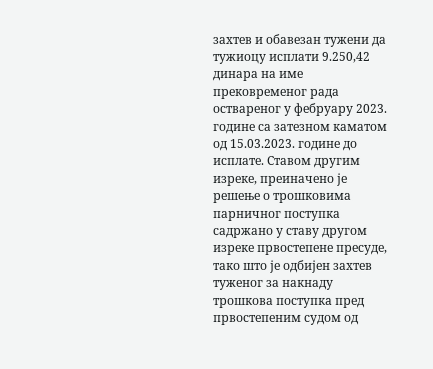захтев и обавезан тужени да тужиоцу исплати 9.250,42 динара на име прековременог рада оствареног у фебруару 2023. године са затезном каматом од 15.03.2023. године до исплате. Ставом другим изреке, преиначено је решење о трошковима парничног поступка садржано у ставу другом изреке првостепене пресуде, тако што је одбијен захтев туженог за накнаду трошкова поступкa пред првостепеним судом од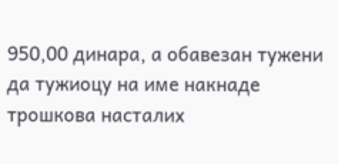950,00 динара, а обавезан тужени да тужиоцу на име накнаде трошкова насталих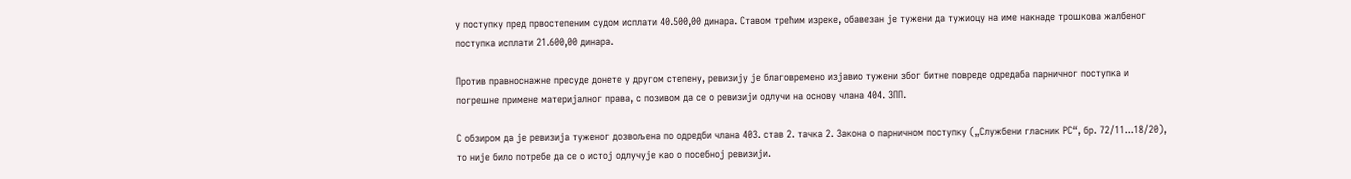у поступку пред првостепеним судом исплати 40.500,00 динара. Ставом трећим изреке, обавезан је тужени да тужиоцу на име накнаде трошкова жалбеног поступка исплати 21.600,00 динара.

Против правноснажне пресуде донете у другом степену, ревизију је благовремено изјавио тужени због битне повреде одредаба парничног поступка и погрешне примене материјалног права, с позивом да се о ревизији одлучи на основу члана 404. ЗПП.

С обзиром да је ревизија туженог дозвољена по одредби члана 403. став 2. тачка 2. Закона о парничном поступку („Службени гласник РС“, бр. 72/11...18/20), то није било потребе да се о истој одлучује као о посебној ревизији.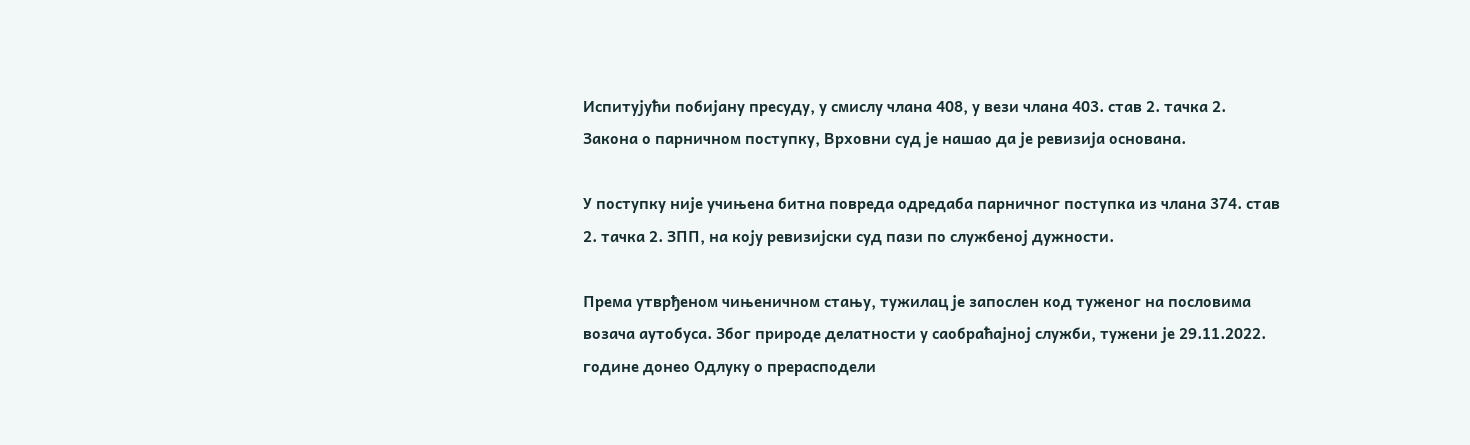Испитујући побијану пресуду, у смислу члана 408, у вези члана 403. став 2. тачка 2. Закона о парничном поступку, Врховни суд је нашао да је ревизија основана.

У поступку није учињена битна повреда одредаба парничног поступка из члана 374. став 2. тачка 2. ЗПП, на коју ревизијски суд пази по службеној дужности.

Према утврђеном чињеничном стању, тужилац је запослен код туженог на пословима возача аутобуса. Због природе делатности у саобраћајној служби, тужени је 29.11.2022. године донео Одлуку о прерасподели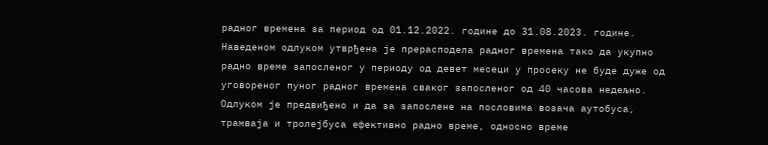радног времена за период од 01.12.2022. године до 31.08.2023. године. Наведеном одлуком утврђена је прерасподела радног времена тако да укупно радно време запосленог у периоду од девет месеци у просеку не буде дужe од уговореног пуног радног времена сваког запосленог од 40 часова недељно. Одлуком је предвиђено и да за запослене на пословима возача аутобуса, трамваја и тролејбуса ефективно радно време, односно време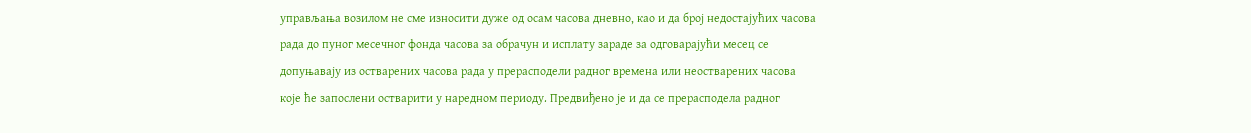управљања возилом не сме износити дуже од осам часова дневно, као и да број недостајућих часова рада до пуног месечног фонда часова за обрачун и исплату зараде за одговарајући месец се допуњавају из остварених часова рада у прерасподели радног времена или неостварених часова које ће запослени остварити у наредном периоду. Предвиђено је и да се прерасподела радног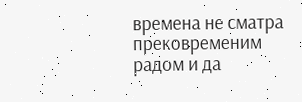времена не сматра прековременим радом и да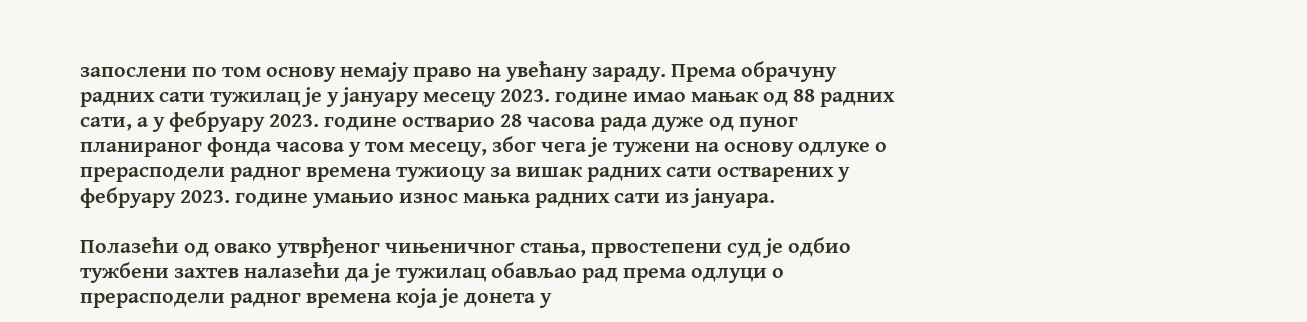запослени по том основу немају право на увећану зараду. Према обрачуну радних сати тужилац је у јануару месецу 2023. године имао мањак од 88 радних сати, а у фебруару 2023. године остварио 28 часова рада дуже од пуног планираног фонда часова у том месецу, због чега је тужени на основу одлуке о прерасподели радног времена тужиоцу за вишак радних сати остварених у фебруару 2023. године умањио износ мањка радних сати из јануара.

Полазећи од овако утврђеног чињеничног стања, првостепени суд је одбио тужбени захтев налазећи да је тужилац обављао рад према одлуци о прерасподели радног времена која је донета у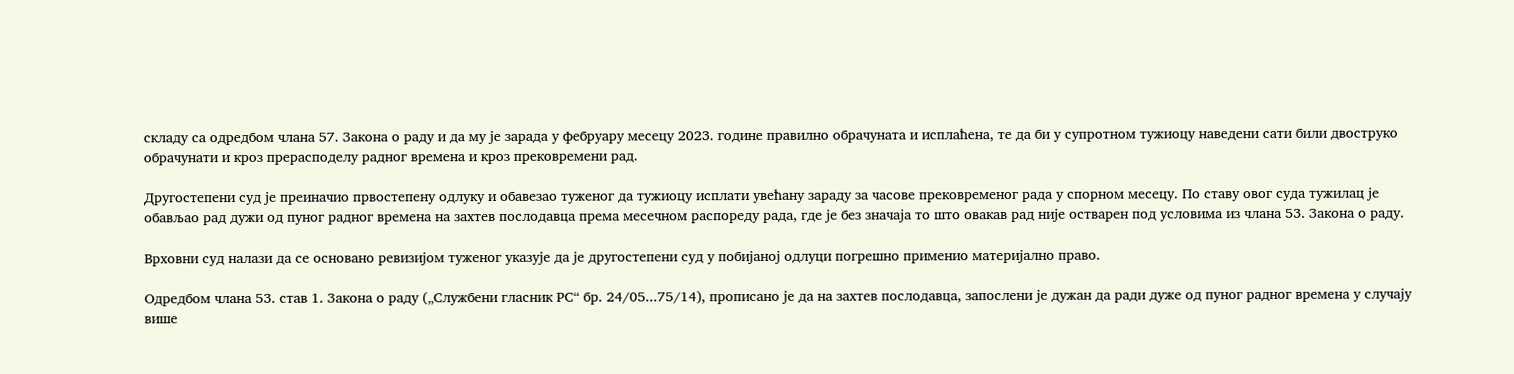складу са одредбом члана 57. Закона о раду и да му је зарада у фебруару месецу 2023. године правилно обрачуната и исплаћена, те да би у супротном тужиоцу наведени сати били двоструко обрачунати и кроз прерасподелу радног времена и кроз прековремени рад.

Другостепени суд је преиначио првостепену одлуку и обавезао туженог да тужиоцу исплати увећану зараду за часове прековременог рада у спорном месецу. По ставу овог суда тужилац је обављао рад дужи од пуног радног времена на захтев послодавца према месечном распореду рада, где је без значаја то што овакав рад није остварен под условима из члана 53. Закона о раду.

Врховни суд налази да се основано ревизијом туженог указује да је другостепени суд у побијаној одлуци погрешно применио материјално право.

Одредбом члана 53. став 1. Закона о раду („Службени гласник РС“ бр. 24/05...75/14), прописано је да на захтев послодавца, запослени је дужан да ради дуже од пуног радног времена у случају више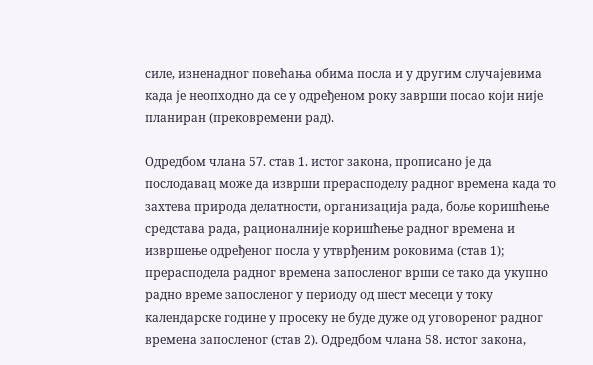силе, изненадног повећања обима посла и у другим случајевима када је неопходно да се у одређеном року заврши посао који није планиран (прековремени рад).

Одредбом члана 57. став 1. истог закона, прописано је да послодавац може да изврши прерасподелу радног времена када то захтева природа делатности, организација рада, боље коришћење средстава рада, рационалније коришћење радног времена и извршење одређеног посла у утврђеним роковима (став 1); прерасподела радног времена запосленог врши се тако да укупно радно време запосленог у периоду од шест месеци у току календарске године у просеку не буде дуже од уговореног радног времена запосленог (став 2). Одредбом члана 58. истог закона,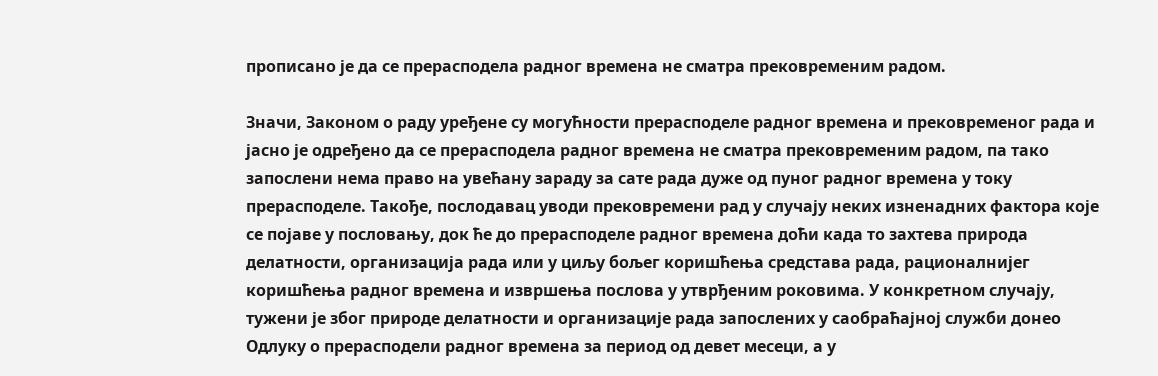прописано је да се прерасподела радног времена не сматра прековременим радом.

Значи, Законом о раду уређене су могућности прерасподеле радног времена и прековременог рада и јасно је одређено да се прерасподела радног времена не сматра прековременим радом, па тако запослени нема право на увећану зараду за сате рада дуже од пуног радног времена у току прерасподеле. Такође, послодавац уводи прековремени рад у случају неких изненадних фактора које се појаве у пословању, док ће до прерасподеле радног времена доћи када то захтева природа делатности, организација рада или у циљу бољег коришћења средстава рада, рационалнијег коришћења радног времена и извршења послова у утврђеним роковима. У конкретном случају, тужени је због природе делатности и организације рада запослених у саобраћајној служби донео Одлуку о прерасподели радног времена за период од девет месеци, а у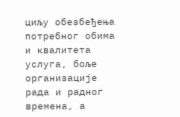циљу обезбеђења потребног обима и квалитета услуга, боље организације рада и радног времена, а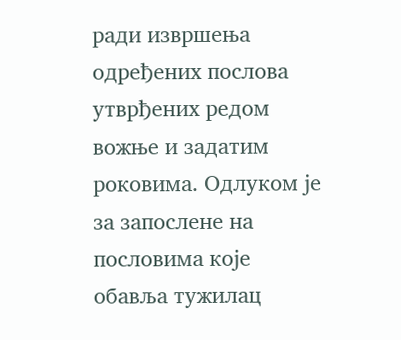ради извршења одређених послова утврђених редом вожње и задатим роковима. Одлуком је за запослене на пословима које обавља тужилац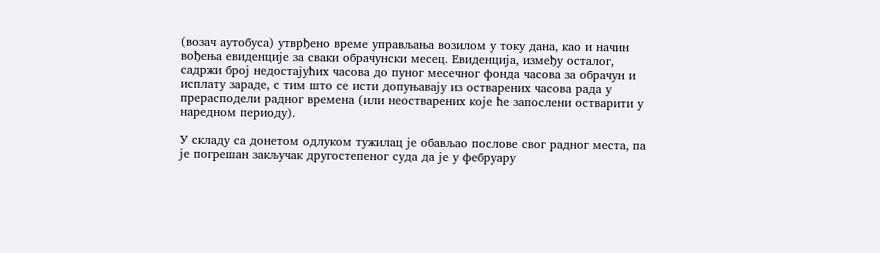(возач аутобуса) утврђено време управљања возилом у току дана, као и начин вођења евиденције за сваки обрачунски месец. Евиденција, између осталог, садржи број недостајућих часова до пуног месечног фонда часова за обрачун и исплату зараде, с тим што се исти допуњавају из остварених часова рада у прерасподели радног времена (или неостварених које ће запослени остварити у наредном периоду).

У складу са донетом одлуком тужилац је обављао послове свог радног места, па је погрешан закључак другостепеног суда да је у фебруару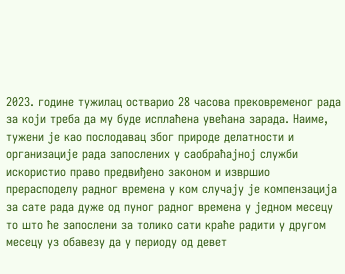2023. године тужилац остварио 28 часова прековременог рада за који треба да му буде исплаћена увећана зарада. Наиме, тужени је као послодавац због природе делатности и организације рада запослених у саобраћајној служби искористио право предвиђено законом и извршио прерасподелу радног времена у ком случају је компензација за сате рада дуже од пуног радног времена у једном месецу то што ће запослени за толико сати краће радити у другом месецу уз обавезу да у периоду од девет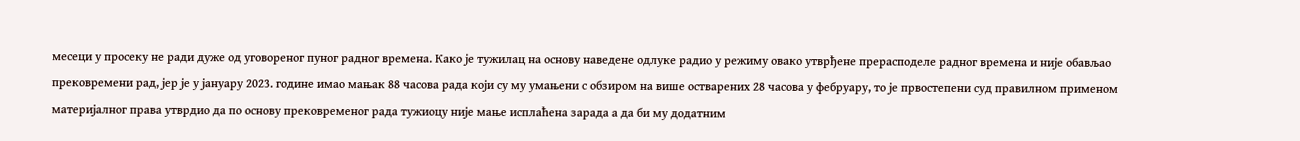месеци у просеку не ради дуже од уговореног пуног радног времена. Како је тужилац на основу наведене одлуке радио у режиму овако утврђене прерасподеле радног времена и није обављао прековремени рад, јер је у јануару 2023. године имао мањак 88 часова рада који су му умањени с обзиром на више остварених 28 часова у фебруару, то је првостепени суд правилном применом материјалног права утврдио да по основу прековременог рада тужиоцу није мање исплаћена зарада а да би му додатним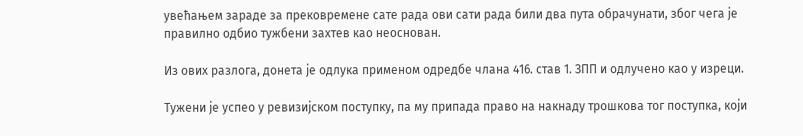увећањем зараде за прековремене сате рада ови сати рада били два пута обрачунати, због чега је правилно одбио тужбени захтев као неоснован.

Из ових разлога, донета је одлука применом одредбе члана 416. став 1. ЗПП и одлучено као у изреци.

Тужени је успео у ревизијском поступку, па му припада право на накнаду трошкова тог поступка, који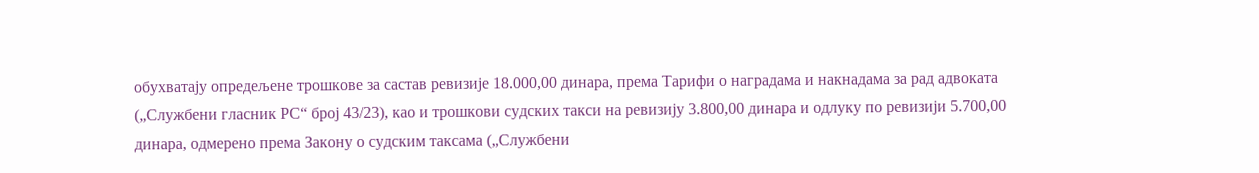обухватају опредељене трошкове за састав ревизије 18.000,00 динара, према Тарифи о наградама и накнадама за рад адвоката („Службени гласник РС“ број 43/23), као и трошкови судских такси на ревизију 3.800,00 динара и одлуку по ревизији 5.700,00 динара, одмерено према Закону о судским таксама („Службени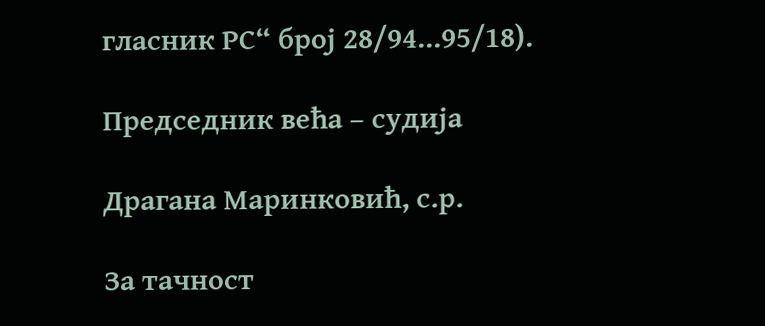гласник РС“ број 28/94...95/18).

Председник већа – судија

Драгана Маринковић, с.р.

За тачност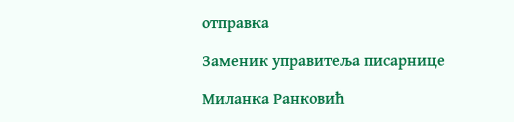отправка

Заменик управитеља писарнице

Миланка Ранковић